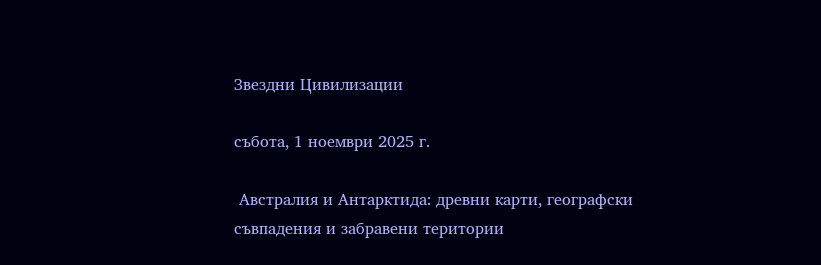Звездни Цивилизации

събота, 1 ноември 2025 г.

 Австралия и Антарктида: древни карти, географски съвпадения и забравени територии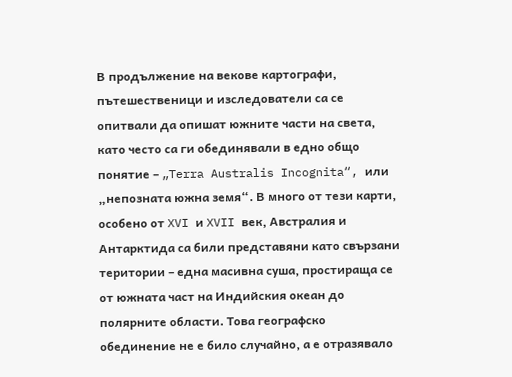В продължение на векове картографи, пътешественици и изследователи са се опитвали да опишат южните части на света, като често са ги обединявали в едно общо понятие – „Terra Australis Incognita“, или „непозната южна земя“. В много от тези карти, особено от XVI и XVII век, Австралия и Антарктида са били представяни като свързани територии – една масивна суша, простираща се от южната част на Индийския океан до полярните области. Това географско обединение не е било случайно, а е отразявало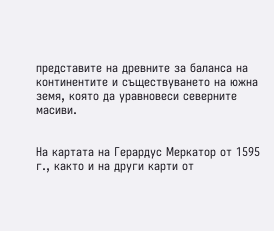представите на древните за баланса на континентите и съществуването на южна земя, която да уравновеси северните масиви.


На картата на Герардус Меркатор от 1595 г., както и на други карти от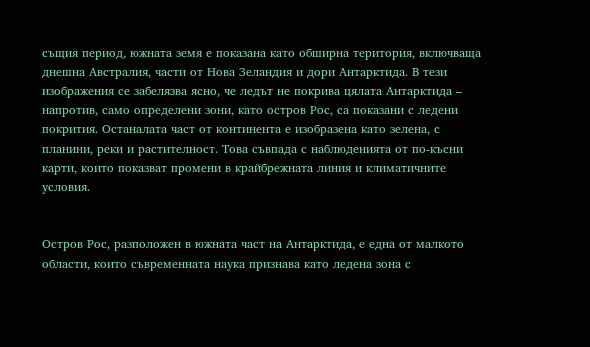същия период, южната земя е показана като обширна територия, включваща днешна Австралия, части от Нова Зеландия и дори Антарктида. В тези изображения се забелязва ясно, че ледът не покрива цялата Антарктида – напротив, само определени зони, като остров Рос, са показани с ледени покрития. Останалата част от континента е изобразена като зелена, с планини, реки и растителност. Това съвпада с наблюденията от по-късни карти, които показват промени в крайбрежната линия и климатичните условия.


Остров Рос, разположен в южната част на Антарктида, е една от малкото области, които съвременната наука признава като ледена зона с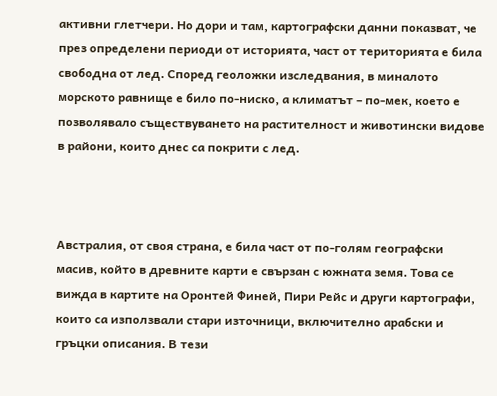активни глетчери. Но дори и там, картографски данни показват, че през определени периоди от историята, част от територията е била свободна от лед. Според геоложки изследвания, в миналото морското равнище е било по-ниско, а климатът – по-мек, което е позволявало съществуването на растителност и животински видове в райони, които днес са покрити с лед.



Австралия, от своя страна, е била част от по-голям географски масив, който в древните карти е свързан с южната земя. Това се вижда в картите на Оронтей Финей, Пири Рейс и други картографи, които са използвали стари източници, включително арабски и гръцки описания. В тези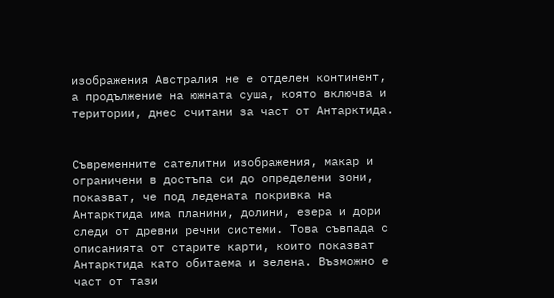изображения Австралия не е отделен континент, а продължение на южната суша, която включва и територии, днес считани за част от Антарктида.


Съвременните сателитни изображения, макар и ограничени в достъпа си до определени зони, показват, че под ледената покривка на Антарктида има планини, долини, езера и дори следи от древни речни системи. Това съвпада с описанията от старите карти, които показват Антарктида като обитаема и зелена. Възможно е част от тази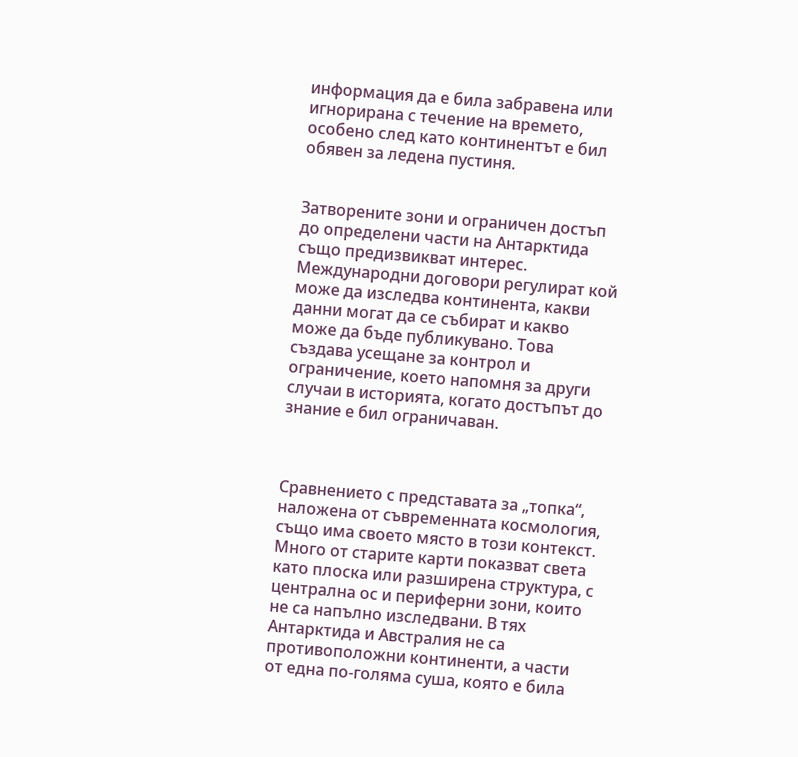информация да е била забравена или игнорирана с течение на времето, особено след като континентът е бил обявен за ледена пустиня.


Затворените зони и ограничен достъп до определени части на Антарктида също предизвикват интерес. Международни договори регулират кой може да изследва континента, какви данни могат да се събират и какво може да бъде публикувано. Това създава усещане за контрол и ограничение, което напомня за други случаи в историята, когато достъпът до знание е бил ограничаван.



Сравнението с представата за „топка“, наложена от съвременната космология, също има своето място в този контекст. Много от старите карти показват света като плоска или разширена структура, с централна ос и периферни зони, които не са напълно изследвани. В тях Антарктида и Австралия не са противоположни континенти, а части от една по-голяма суша, която е била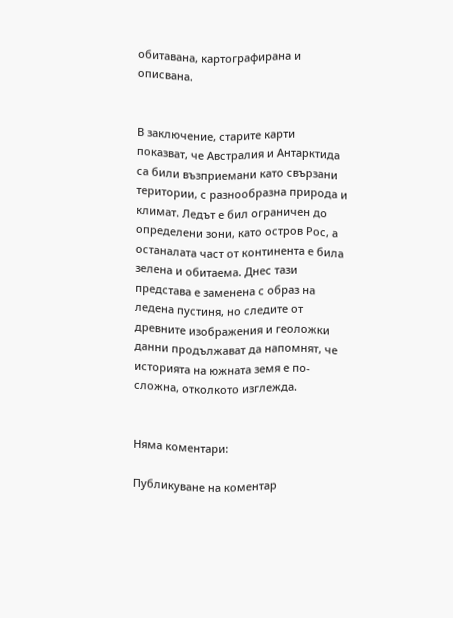обитавана, картографирана и описвана.


В заключение, старите карти показват, че Австралия и Антарктида са били възприемани като свързани територии, с разнообразна природа и климат. Ледът е бил ограничен до определени зони, като остров Рос, а останалата част от континента е била зелена и обитаема. Днес тази представа е заменена с образ на ледена пустиня, но следите от древните изображения и геоложки данни продължават да напомнят, че историята на южната земя е по-сложна, отколкото изглежда.


Няма коментари:

Публикуване на коментар